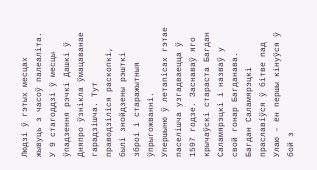Людзі ў гэтых месцах жывуць з часоў палеаліта. У 9 стагоддзі ў месцы ўпадзення рэчкі Дашкі ў Дняпро ўзнікла ўмацаванае гарадзішча. Тут праводзіліся раскопкі, былі знойдзены рэшткі зброі і старажытныя ўпрыгожванні.
Упершыню ў летапісах гэтае паселішча узгадваецца ў 1597 годзе. Заснаваў яго крычаўскі стараста Багдан Саламярэцкі і назваў у свой гонар Багданава. Багдан Саламярэцкі праславіўся ў бітве пад Улаю – ён першы кінуўся ў бой з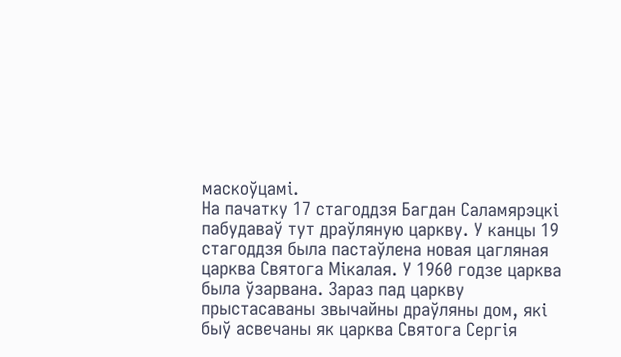маскоўцамі.
На пачатку 17 стагоддзя Багдан Саламярэцкі пабудаваў тут драўляную царкву. У канцы 19 стагоддзя была пастаўлена новая цагляная царква Святога Мікалая. У 1960 годзе царква была ўзарвана. Зараз пад царкву прыстасаваны звычайны драўляны дом, які быў асвечаны як царква Святога Сергія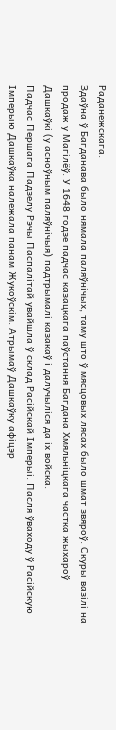Раданежскага.
Здаўна ў Багданава было нямала паляўнічых, таму што ў мясцовых лясах было шмат звяроў. Скуры вазілі на продаж у Магілёў. У 1648 годзе падчас казацкага паўстання Багдана Хмяльніцкага частка жыхароў Дашкаўкі (у асноўным паляўнічыя) падтрымалі казакаў і далучыліся да іх войска.
Падчас Першага Падзелу Рэчы Паспалітай увайшла ў склад Расійскай Імперыі. Пасля ўваходу ў Расійскую Імперыю Дашкаўка належала панам Жукоўскім. Атрымаў Дашкаўку афіцэр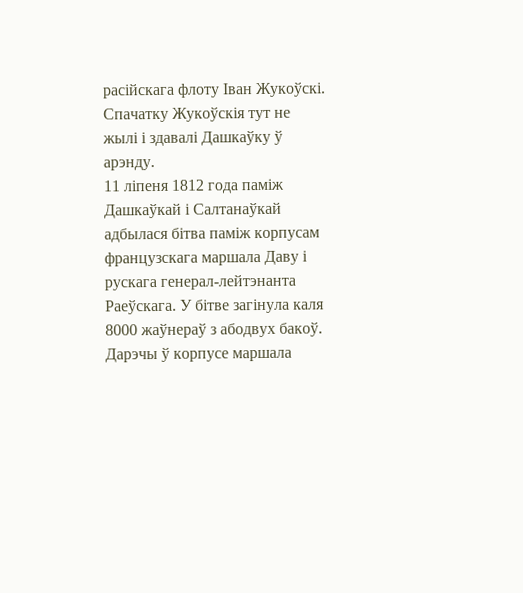расійскага флоту Іван Жукоўскі. Спачатку Жукоўскія тут не жылі і здавалі Дашкаўку ў арэнду.
11 ліпеня 1812 года паміж Дашкаўкай і Салтанаўкай адбылася бітва паміж корпусам французскага маршала Даву і рускага генерал-лейтэнанта Раеўскага. У бітве загінула каля 8000 жаўнераў з абодвух бакоў. Дарэчы ў корпусе маршала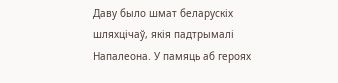Даву было шмат беларускіх шляхцічаў, якія падтрымалі Напалеона. У памяць аб героях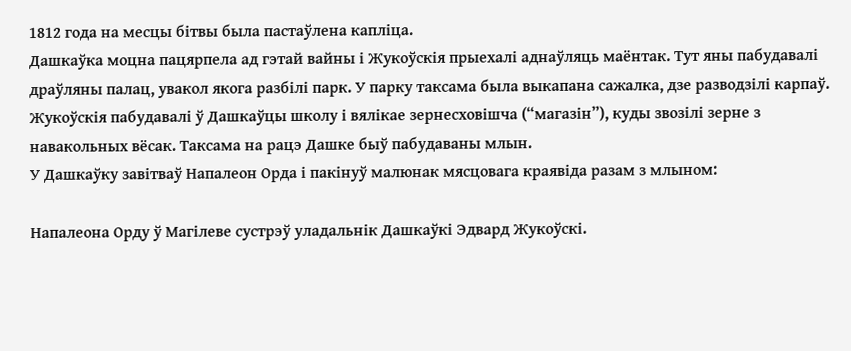1812 года на месцы бітвы была пастаўлена капліца.
Дашкаўка моцна пацярпела ад гэтай вайны і Жукоўскія прыехалі аднаўляць маёнтак. Тут яны пабудавалі драўляны палац, увакол якога разбілі парк. У парку таксама была выкапана сажалка, дзе разводзілі карпаў.
Жукоўскія пабудавалі ў Дашкаўцы школу і вялікае зернесховішча (“магазін”), куды звозілі зерне з навакольных вёсак. Таксама на рацэ Дашке быў пабудаваны млын.
У Дашкаўку завітваў Напалеон Орда і пакінуў малюнак мясцовага краявіда разам з млыном:

Напалеона Орду ў Магілеве сустрэў уладальнік Дашкаўкі Эдвард Жукоўскі.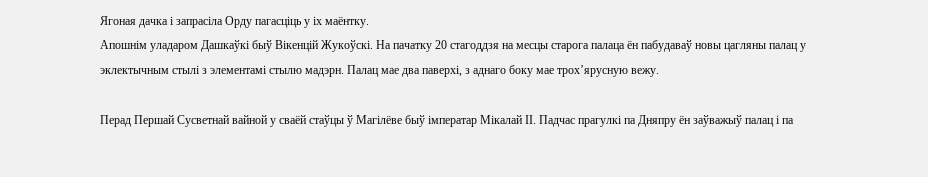Ягоная дачка і запрасіла Орду пагасціць у іх маёнтку.
Апошнім уладаром Дашкаўкі быў Вікенцій Жукоўскі. На пачатку 20 стагоддзя на месцы старога палаца ён пабудаваў новы цагляны палац у эклектычным стылі з элементамі стылю мадэрн. Палац мае два паверхі, з аднаго боку мае трох’ярусную вежу.

Перад Першай Сусветнай вайной у сваёй стаўцы ў Магілёве быў імператар Мікалай ІІ. Падчас прагулкі па Дняпру ён заўважыў палац і па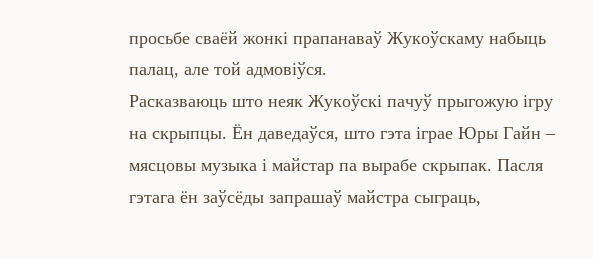просьбе сваёй жонкі прапанаваў Жукоўскаму набыць палац, але той адмовіўся.
Расказваюць што неяк Жукоўскі пачуў прыгожую ігру на скрыпцы. Ён даведаўся, што гэта іграе Юры Гайн – мясцовы музыка і майстар па вырабе скрыпак. Пасля гэтага ён заўсёды запрашаў майстра сыграць,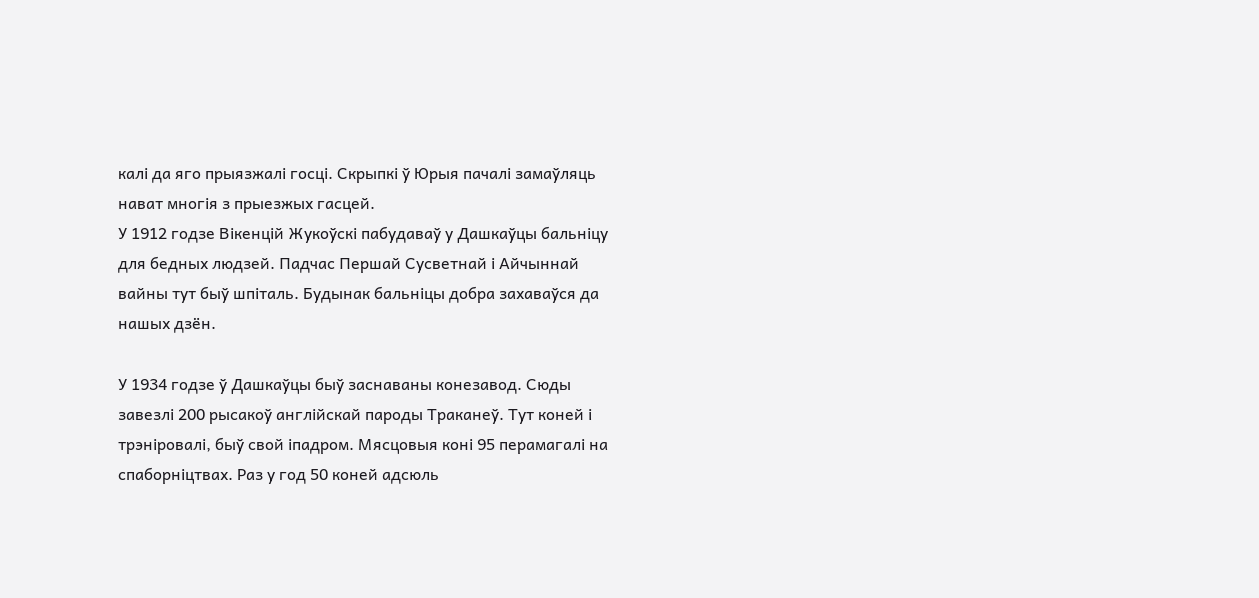калі да яго прыязжалі госці. Скрыпкі ў Юрыя пачалі замаўляць нават многія з прыезжых гасцей.
У 1912 годзе Вікенцій Жукоўскі пабудаваў у Дашкаўцы бальніцу для бедных людзей. Падчас Першай Сусветнай і Айчыннай вайны тут быў шпіталь. Будынак бальніцы добра захаваўся да нашых дзён.

У 1934 годзе ў Дашкаўцы быў заснаваны конезавод. Сюды завезлі 200 рысакоў англійскай пароды Траканеў. Тут коней і трэніровалі, быў свой іпадром. Мясцовыя коні 95 перамагалі на спаборніцтвах. Раз у год 50 коней адсюль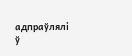адпраўлялі ў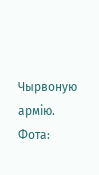Чырвоную армію.
Фота: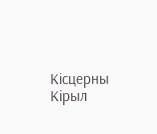Кісцерны Кірыл